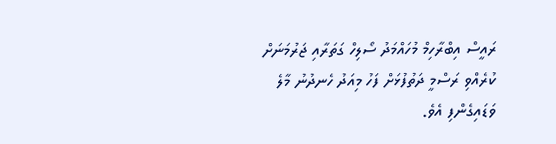ރައީސް އިބްރާހިމް މުހައްމަދު ސޯލިހް ގަތަރާއި ޖަރުމަނަށް ކުރެއްވި ރަސްމީ ދަތުފުޅަށް ފަހު މިއަދު ހެނދުނު މާލެ ވަޑައިގެންފި އެވެ.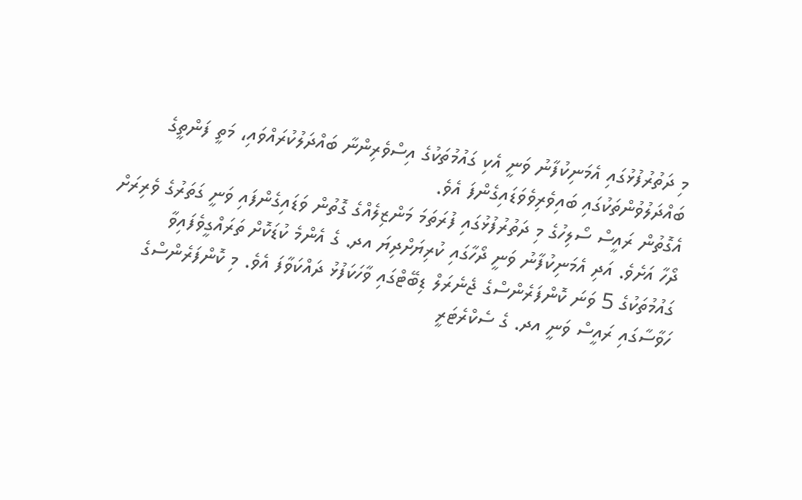މި ދަތުރުފުޅުގައި އެމަނިކުފާނު ވަނީ އެކި ގައުމުތަކުގެ އިސްވެރިންނާ ބައްދަލުކުރައްވައި، މަތީ ފަންތީގެ ބައްދަލުވުންތަކުގައި ބައިވެރިވެވަޑައިގެންފަ އެވެ.
އެގޮތުން ރައީސް ސޯލިހުގެ މި ދަތުރުފުޅުގައި ފުރަތަމަ މަންޒިލެއްގެ ގޮތުން ވަޑައިގެންފައި ވަނީ ގަތަރުގެ ވެރިރަށް ދޯހާ އަށެވެ. އަދި އެމަނިކުފާނު ވަނީ ދޯހާގައި ކުރިޔަށްދިޔަ އދ. ގެ އެންމެ ކުޑަކޮށް ތަރައްގީވެފައިވާ ގައުމުތަކުގެ 5 ވަނަ ކޮންފަރެންސްގެ ޖެނެރަލް ޑިބޭޓްގައި ވާހަކަފުޅު ދައްކަވާފަ އެވެ. މި ކޮންފަރެންސްގެ ހަވާސާގައި ރައީސް ވަނީ އދ. ގެ ސެކްރެޓަރީ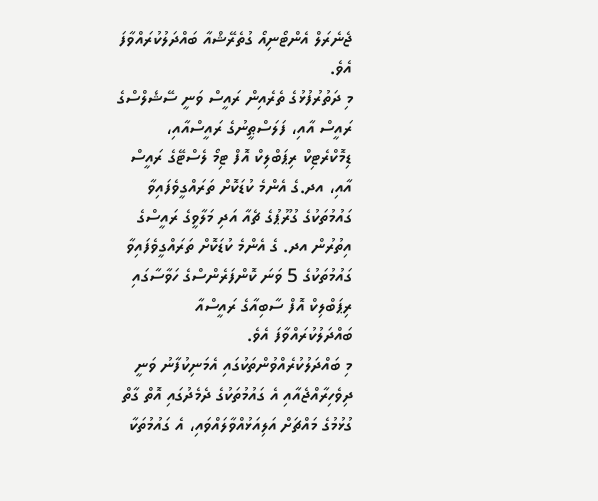ޖެނެރަލް އެންޓޯނިއޯ ގުތެރޭޝްއާ ބައްދަލުކުރައްވާފަ އެވެ.
މި ދަތުރުފުޅުގެ ތެރެއިން ރައީސް ވަނީ ސޭޝެލްސްގެ ރައީސް އާއި، ފަލަސްޠީނުގެ ރައީސްއާއި، ޑިމޮކްރެޓިކް ރިޕަބްލިކް އޮފް ޓިމޯ ލެސްޓޭގެ ރައީސް އާއި، އދ.ގެ އެންމެ ކުޑަކޮށް ތަރައްގީވެފައިވާ ގައުމުތަކުގެ ގުރޫޕުގެ ޗެއާ އަދި މަލާވީގެ ރައީސްގެ އިތުރުން އދ. ގެ އެންމެ ކުޑަކޮށް ތަރައްގީވެފައިވާ ގައުމުތަކުގެ 5 ވަނަ ކޮންފަރެންސްގެ ހަވާސާގައި ރިޕަބްލިކް އޮފް ސާބިއާގެ ރައީސްއާ ބައްދަލުކުރައްވާފަ އެވެ.
މި ބައްދަލުކުރެއްވުންތަކުގައި އެމަނިކުފާނު ވަނީ ދިވެހިރާއްޖެއާއި އެ ގައުމުތަކުގެ ދެމެދުގައި އޮތް ގާތް ގުޅުމުގެ މައްޗަށް އަލިއަޅުއްވާލައްވައި، އެ ގައުމުތަކާ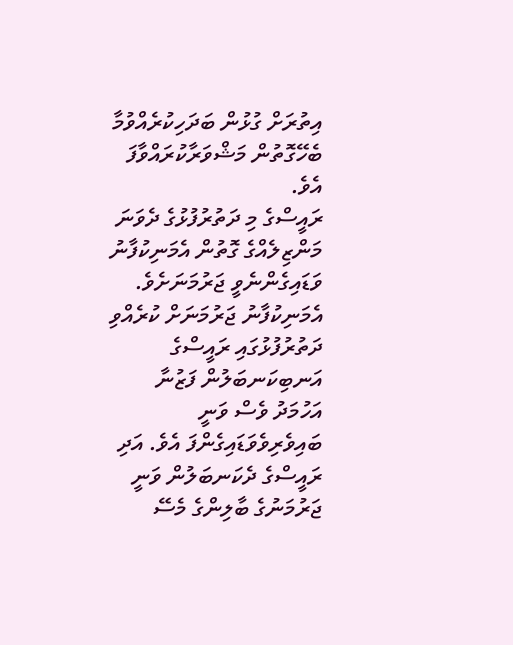އިތުރަށް ގުޅުން ބަދަހިކުރެއްވުމާ ބެހޭގޮތުން މަޝްވަރާކުރައްވާފަ އެވެ.
ރައީސްގެ މި ދަތުރުފުޅުގެ ދެވަނަ މަންޒިލެއްގެ ގޮތުން އެމަނިކުފާނު ވަޑައިގެންނެވީ ޖަރުމަނަށެވެ. އެމަނިކުފާނު ޖަރުމަނަށް ކުރެއްވި ދަތުރުފުޅުގައި ރައީސްގެ އަނބިކަނބަލުން ފަޒުނާ އަހުމަދު ވެސް ވަނީ ބައިވެރިވެވަޑައިގެންފަ އެވެ. އަދި ރައީސްގެ ދެކަނބަލުން ވަނީ ޖަރުމަނުގެ ބާލިންގެ މެސޭ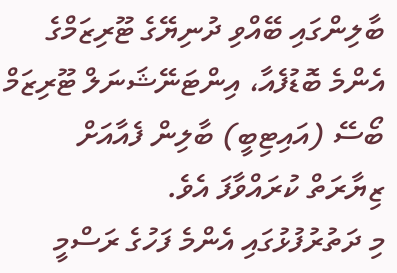ބާލިންގައި ބޭއްވި ދުނިޔޭގެ ޓޫރިޒަމްގެ އެންމެ ބޮޑުފެއާ، އިންޓަނޭޝަނަލް ޓޫރިޒަމް ބޯސޭ (އައިޓިބީ) ބާލިން ފެއާއަށް ޒިޔާރަތް ކުރައްވާފަ އެވެ.
މި ދަތުރުފުޅުގައި އެންމެ ފަހުގެ ރަސްމީ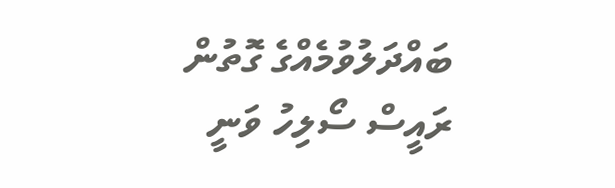ބައްދަލުވުމެއްގެ ގޮތުން ރައީސް ސޯލިހު ވަނީ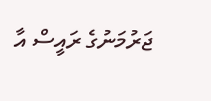ޖަރުމަނުގެ ރައީސް އާ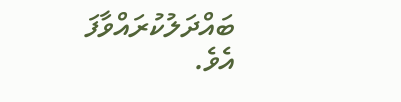ބައްދަލުކުރައްވާފަ އެވެ.